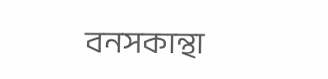বনসকান্থা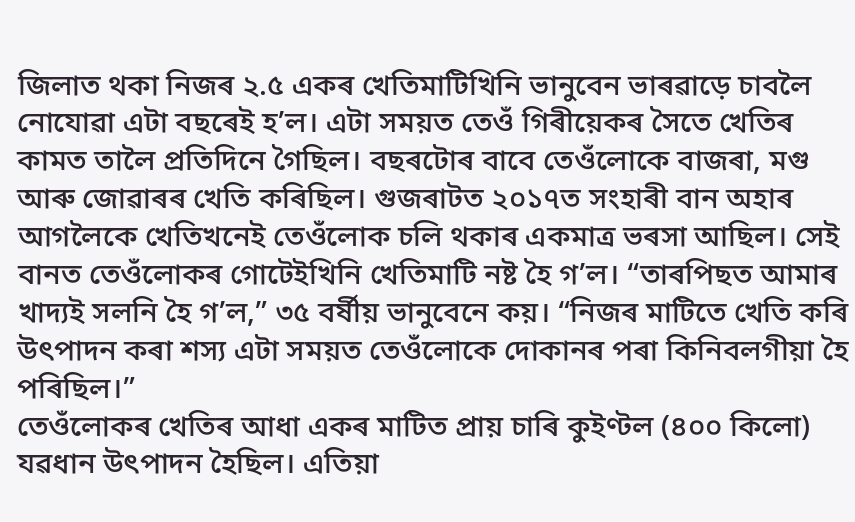জিলাত থকা নিজৰ ২.৫ একৰ খেতিমাটিখিনি ভানুবেন ভাৰৱাড়ে চাবলৈ নোযোৱা এটা বছৰেই হ’ল। এটা সময়ত তেওঁ গিৰীয়েকৰ সৈতে খেতিৰ কামত তালৈ প্ৰতিদিনে গৈছিল। বছৰটোৰ বাবে তেওঁলোকে বাজৰা, মগু আৰু জোৱাৰৰ খেতি কৰিছিল। গুজৰাটত ২০১৭ত সংহাৰী বান অহাৰ আগলৈকে খেতিখনেই তেওঁলোক চলি থকাৰ একমাত্ৰ ভৰসা আছিল। সেই বানত তেওঁলোকৰ গোটেইখিনি খেতিমাটি নষ্ট হৈ গ’ল। “তাৰপিছত আমাৰ খাদ্যই সলনি হৈ গ’ল,” ৩৫ বৰ্ষীয় ভানুবেনে কয়। “নিজৰ মাটিতে খেতি কৰি উৎপাদন কৰা শস্য এটা সময়ত তেওঁলোকে দোকানৰ পৰা কিনিবলগীয়া হৈ পৰিছিল।”
তেওঁলোকৰ খেতিৰ আধা একৰ মাটিত প্ৰায় চাৰি কুইণ্টল (৪০০ কিলো) যৱধান উৎপাদন হৈছিল। এতিয়া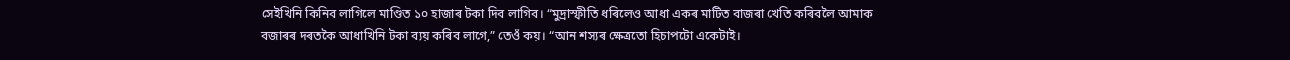সেইখিনি কিনিব লাগিলে মাণ্ডিত ১০ হাজাৰ টকা দিব লাগিব। “মুদ্ৰাস্ফীতি ধৰিলেও আধা একৰ মাটিত বাজৰা খেতি কৰিবলৈ আমাক বজাৰৰ দৰতকৈ আধাখিনি টকা ব্যয় কৰিব লাগে,” তেওঁ কয়। “আন শস্যৰ ক্ষেত্ৰতো হিচাপটো একেটাই।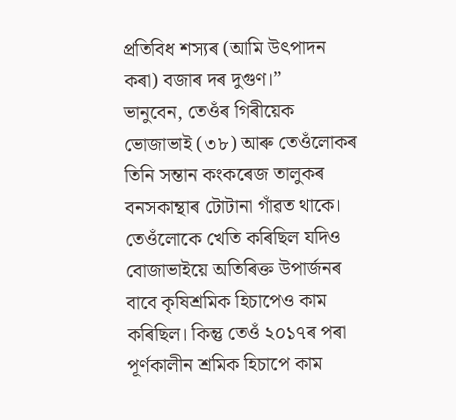প্ৰতিবিধ শস্যৰ (আমি উৎপাদন কৰা) বজাৰ দৰ দুগুণ।”
ভানুবেন, তেওঁৰ গিৰীয়েক ভোজাভাই (৩৮) আৰু তেওঁলোকৰ তিনি সন্তান কংকৰেজ তালুকৰ বনসকান্থাৰ টোটানা গাঁৱত থাকে। তেওঁলোকে খেতি কৰিছিল যদিও বোজাভাইয়ে অতিৰিক্ত উপাৰ্জনৰ বাবে কৃষিশ্ৰমিক হিচাপেও কাম কৰিছিল। কিন্তু তেওঁ ২০১৭ৰ পৰা পূৰ্ণকালীন শ্ৰমিক হিচাপে কাম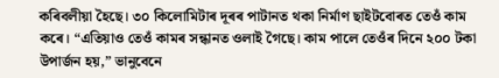কৰিবলীয়া হৈছে। ৩০ কিলোমিটাৰ দূৰৰ পাটানত থকা নিৰ্মাণ ছাইটবোৰত তেওঁ কাম কৰে। “এতিয়াও তেওঁ কামৰ সন্ধানত ওলাই গৈছে। কাম পালে তেওঁৰ দিনে ২০০ টকা উপাৰ্জন হয়,” ভানুবেনে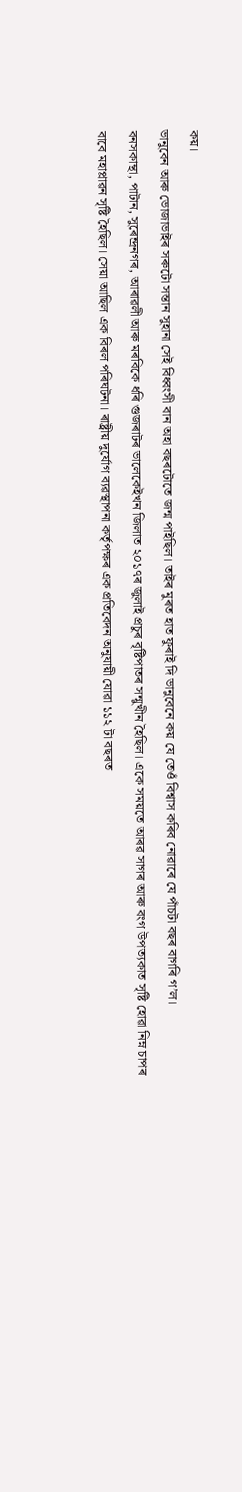কয়।
ভানুবেন আৰু ভোজাভাইৰ সৰুটো সন্তান সুহানা সেই বিধ্বংসী বান অহা বছৰটোতে জন্ম পাইছিল। তাইৰ মুৰত হাত ফুৰাই দি ভানুবেনে কয় যে তেওঁ বিশ্বাস কৰিব নোৱাৰে যে পাঁচটা বছৰ বাগৰি গ’ল।
বনসকান্থা, পাটান, সুৰেন্দ্ৰনগৰ, আৰাৱলী আৰু মৰবিকে ধৰি গুজৰাটৰ ভালেকেইখন জিলাত ২০১৭ৰ জুলাই প্ৰচুৰ বৃষ্টিপাতৰ সন্মুখীন হৈছিল। একে সময়তে আৰৱ সাগৰ আৰু বংগ উপত্যকাত সৃষ্টি হোৱা নিম্ন চাপৰ বাবে মহাপ্লাৱন সৃষ্টি হৈছিল। সেয়া আছিল এক বিৰল পৰিঘটনা। ৰাষ্ট্ৰীয় দুৰ্যোগ ব্যৱস্থাপনা কৰ্তৃপক্ষৰ এক প্ৰতিবেদন অনুযায়ী যোৱা ১১২ টা বছৰত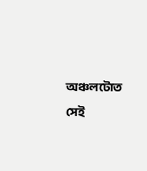অঞ্চলটোত সেই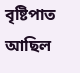বৃষ্টিপাত আছিল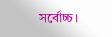সৰ্বোচ্চ।